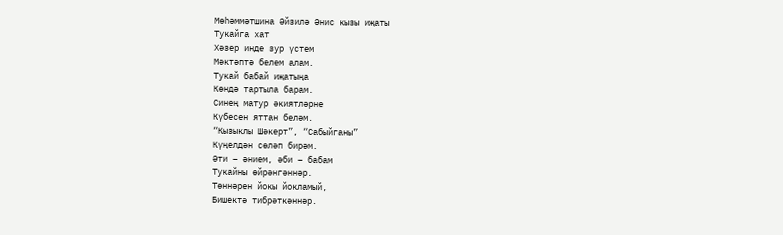Мөһәммәтшина Әйзилә Әнис кызы иҗаты
Тукайга хат
Хәзер инде зур үстем
Мәктәптә белем алам.
Тукай бабай иҗатыңа
Көндә тартыла барам.
Синең матур әкиятләрне
Күбесен яттан беләм.
“Кызыклы Шәкерт”, “Сабыйганы”
Күңелдән сөләп бирәм.
Әти – әнием, әби – бабам
Тукайны өйрәнгәннәр.
Төннәрен йокы йокламый,
Бишектә тибрәткәннәр.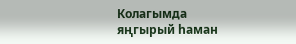Колагымда яңгырый һаман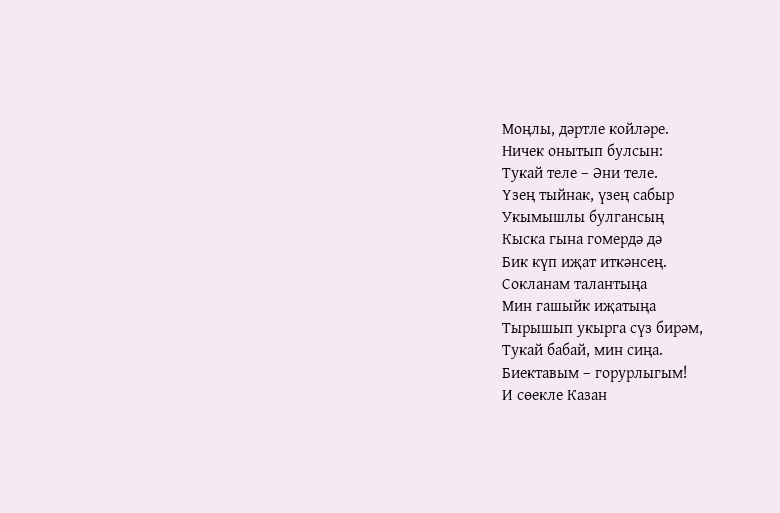Моңлы, дәртле койләре.
Ничек онытып булсын:
Тукай теле – Әни теле.
Үзең тыйнак, үзең сабыр
Укымышлы булгансың
Кыска гына гомердә дә
Бик күп иҗат иткәнсең.
Сокланам талантыңа
Мин гашыйк иҗатыңа
Тырышып укырга сүз бирәм,
Тукай бабай, мин сиңа.
Биектавым – горурлыгым!
И сөекле Казан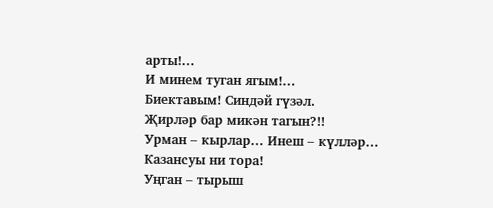арты!…
И минем туган ягым!…
Биектавым! Синдәй гүзәл.
Җирләр бар микән тагын?!!
Урман – кырлар… Инеш – күлләр…
Казансуы ни тора!
Уңган – тырыш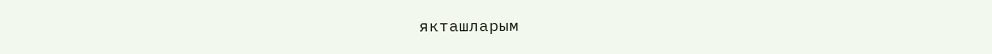якташларым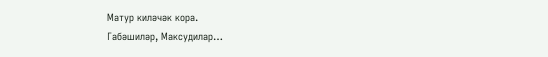Матур киләчәк кора.
Габәшиләр, Максудилар…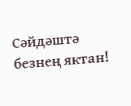Сәйдәштә безнең яктан!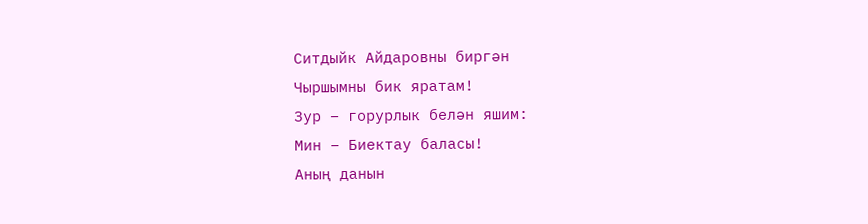Ситдыйк Айдаровны биргән
Чыршымны бик яратам!
Зур – горурлык белән яшим:
Мин – Биектау баласы!
Аның данын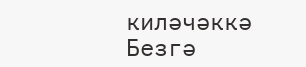киләчәккә
Безгә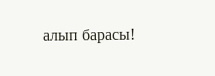алып барасы!